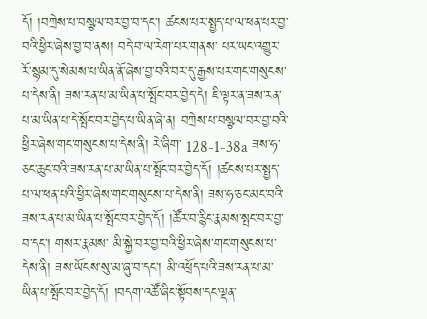དོ། །བཀྲེས་པ་བསྩལ་བར་བྱ་བ་དང་། ཚངས་པར་སྤྱད་པ་ལ་ཕན་པར་བྱ་བའི་ཕྱིར་ཞེས་བྱ་བ་ནས། བདེ་བ་ལ་རེག་པར་གནས་ པར་ཡང་འགྱུར་རོ་སྙམ་དུ་སེམས་པ་ཡིན་ནོ་ཞེས་བྱ་བའི་བར་དུ་རྒྱས་པར་གང་གསུངས་པ་དེས་ནི། ཟས་རན་པ་མ་ཡིན་པ་སྤོང་བར་བྱེད་དེ། ཇི་ལྟར་ན་ཟས་རན་པ་མ་ཡིན་པ་དེ་སྤོང་བར་བྱེད་པ་ཡིན་ཞེ་ན། བཀྲེས་པ་བསྩལ་བར་བྱ་བའི་ཕྱིར་ཞེས་གང་གསུངས་པ་དེས་ནི། རེ་ཞིག་ 128-1-38a ཟས་ཧ་ཅང་ཆུང་བའི་ཟས་རན་པ་མ་ཡིན་པ་སྤོང་བར་བྱེད་དོ། །ཚངས་པར་སྤྱད་པ་ལ་ཕན་པའི་ཕྱིར་ཞེས་གང་གསུངས་པ་དེས་ནི། ཟས་ཧ་ཅང་མང་བའི་ཟས་རན་པ་མ་ཡིན་པ་སྤོང་བར་བྱེད་དོ། །ཚོར་བ་རྙིང་རྣམས་སྤང་བར་བྱ་བ་དང་། གསར་རྣམས་ མི་སྐྱེ་བར་བྱ་བའི་ཕྱིར་ཞེས་གང་གསུངས་པ་དེས་ནི། ཟས་ཡོངས་སུ་མ་ཞུ་བ་དང་། མི་འཕྲོད་པའི་ཟས་རན་པ་མ་ཡིན་པ་སྤོང་བར་བྱེད་དོ། །བདག་འཚོ་ཞིང་སྟོབས་དང་ལྡན་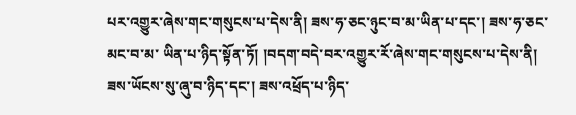པར་འགྱུར་ཞེས་གང་གསུངས་པ་དེས་ནི། ཟས་ཧ་ཅང་ཉུང་བ་མ་ཡིན་པ་དང་། ཟས་ཧ་ཅང་མང་བ་མ་ ཡིན་པ་ཉིད་སྟོན་ཏོ། །བདག་བདེ་བར་འགྱུར་རོ་ཞེས་གང་གསུངས་པ་དེས་ནི། ཟས་ཡོངས་སུ་ཞུ་བ་ཉིད་དང་། ཟས་འཕྲོད་པ་ཉིད་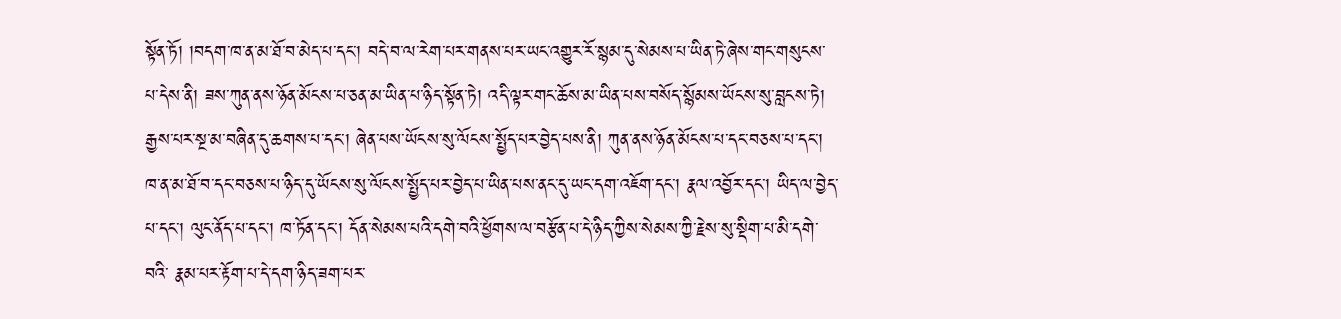སྟོན་ཏོ། །བདག་ཁ་ན་མ་ཐོ་བ་མེད་པ་དང་། བདེ་བ་ལ་རེག་པར་གནས་པར་ཡང་འགྱུར་རོ་སྙམ་དུ་སེམས་པ་ཡིན་ཏེ་ཞེས་གང་གསུངས་ པ་དེས་ནི། ཟས་ཀུན་ནས་ཉོན་མོངས་པ་ཅན་མ་ཡིན་པ་ཉིད་སྟོན་ཏེ། འདི་ལྟར་གང་ཆོས་མ་ཡིན་པས་བསོད་སྙོམས་ཡོངས་སུ་བླངས་ཏེ། རྒྱས་པར་སྔ་མ་བཞིན་དུ་ཆགས་པ་དང་། ཞེན་པས་ཡོངས་སུ་ལོངས་སྤྱོད་པར་བྱེད་པས་ནི། ཀུན་ནས་ཉོན་མོངས་པ་དང་བཅས་པ་དང་། ཁ་ན་མ་ཐོ་བ་དང་བཅས་པ་ཉིད་དུ་ཡོངས་སུ་ལོངས་སྤྱོད་པར་བྱེད་པ་ཡིན་པས་ནང་དུ་ཡང་དག་འཇོག་དང་། རྣལ་འབྱོར་དང་། ཡིད་ལ་བྱེད་པ་དང་། ལུང་ནོད་པ་དང་། ཁ་ཏོན་དང་། དོན་སེམས་པའི་དགེ་བའི་ཕྱོགས་ལ་བརྩོན་པ་དེ་ཉིད་ཀྱིས་སེམས་ཀྱི་རྗེས་སུ་སྡིག་པ་མི་དགེ་བའི་ རྣམ་པར་རྟོག་པ་དེ་དག་ཉིད་ཟག་པར་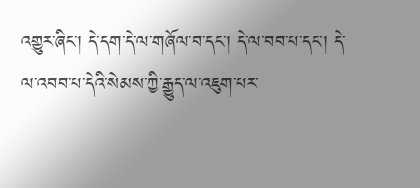འགྱུར་ཞིང་། དེ་དག་དེ་ལ་གཞོལ་བ་དང་། དེ་ལ་བབ་པ་དང་། དེ་ལ་འབབ་པ་དེའི་སེམས་ཀྱི་རྒྱུད་ལ་འཇུག་པར་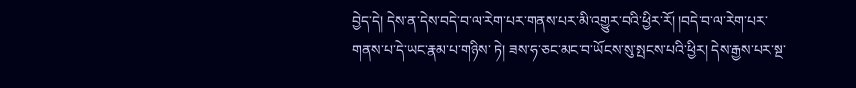བྱེད་དེ། དེས་ན་དེས་བདེ་བ་ལ་རེག་པར་གནས་པར་མི་འགྱུར་བའི་ཕྱིར་རོ། །བདེ་བ་ལ་རེག་པར་གནས་པ་དེ་ཡང་རྣམ་པ་གཉིས་ ཏེ། ཟས་ཧ་ཅང་མང་བ་ཡོངས་སུ་སྤངས་པའི་ཕྱིར། དེས་རྒྱས་པར་སྔ་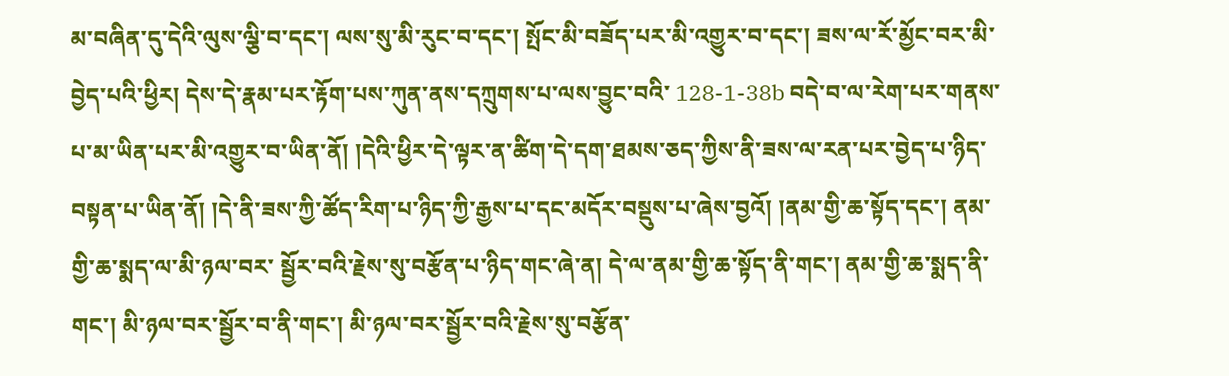མ་བཞིན་དུ་དེའི་ལུས་ལྕི་བ་དང་། ལས་སུ་མི་རུང་བ་དང་། སྤོང་མི་བཟོད་པར་མི་འགྱུར་བ་དང་། ཟས་ལ་རོ་མྱོང་བར་མི་བྱེད་པའི་ཕྱིར། དེས་དེ་རྣམ་པར་རྟོག་པས་ཀུན་ནས་དཀྲུགས་པ་ལས་བྱུང་བའི་ 128-1-38b བདེ་བ་ལ་རེག་པར་གནས་པ་མ་ཡིན་པར་མི་འགྱུར་བ་ཡིན་ནོ། །དེའི་ཕྱིར་དེ་ལྟར་ན་ཚིག་དེ་དག་ཐམས་ཅད་ཀྱིས་ནི་ཟས་ལ་རན་པར་བྱེད་པ་ཉིད་བསྟན་པ་ཡིན་ནོ། །དེ་ནི་ཟས་ཀྱི་ཚོད་རིག་པ་ཉིད་ཀྱི་རྒྱས་པ་དང་མདོར་བསྡུས་པ་ཞེས་བྱའོ། །ནམ་གྱི་ཆ་སྟོད་དང་། ནམ་གྱི་ཆ་སྨད་ལ་མི་ཉལ་བར་ སྦྱོར་བའི་རྗེས་སུ་བརྩོན་པ་ཉིད་གང་ཞེ་ན། དེ་ལ་ནམ་གྱི་ཆ་སྟོད་ནི་གང་། ནམ་གྱི་ཆ་སྨད་ནི་གང་། མི་ཉལ་བར་སྦྱོར་བ་ནི་གང་། མི་ཉལ་བར་སྦྱོར་བའི་རྗེས་སུ་བརྩོན་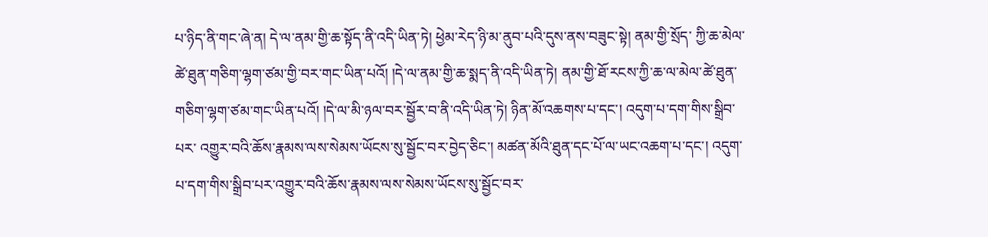པ་ཉིད་ནི་གང་ཞེ་ན། དེ་ལ་ནམ་གྱི་ཆ་སྟོད་ནི་འདི་ཡིན་ཏེ། ཕྱེམ་རེད་ཉི་མ་ནུབ་པའི་དུས་ནས་བཟུང་སྟེ། ནམ་གྱི་སྲོད་ ཀྱི་ཆ་མེལ་ཚེ་ཐུན་གཅིག་ལྷག་ཙམ་གྱི་བར་གང་ཡིན་པའོ། །དེ་ལ་ནམ་གྱི་ཆ་སྨད་ནི་འདི་ཡིན་ཏེ། ནམ་གྱི་ཐོ་རངས་ཀྱི་ཆ་ལ་མེལ་ཚེ་ཐུན་གཅིག་ལྷག་ཙམ་གང་ཡིན་པའོ། །དེ་ལ་མི་ཉལ་བར་སྦྱོར་བ་ནི་འདི་ཡིན་ཏེ། ཉིན་མོ་འཆགས་པ་དང་། འདུག་པ་དག་གིས་སྒྲིབ་པར་ འགྱུར་བའི་ཆོས་རྣམས་ལས་སེམས་ཡོངས་སུ་སྦྱོང་བར་བྱེད་ཅིང་། མཚན་མོའི་ཐུན་དང་པོ་ལ་ཡང་འཆག་པ་དང་། འདུག་པ་དག་གིས་སྒྲིབ་པར་འགྱུར་བའི་ཆོས་རྣམས་ལས་སེམས་ཡོངས་སུ་སྦྱོང་བར་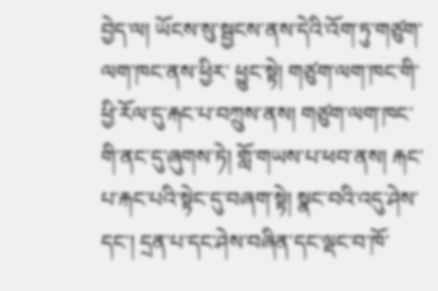བྱེད་ལ། ཡོངས་སུ་སྦྱངས་ནས་དེའི་འོག་ཏུ་གཙུག་ལག་ཁང་ནས་ཕྱིར་ ཕྱུང་སྟེ། གཙུག་ལག་ཁང་གི་ཕྱི་རོལ་དུ་རྐང་པ་བཀྲུས་ནས། གཙུག་ལག་ཁང་གི་ནང་དུ་ཞུགས་ཏེ། གློ་གཡས་པ་ཕབ་ནས། རྐང་པ་རྐང་པའི་སྟེང་དུ་བཞག་སྟེ། སྣང་བའི་འདུ་ཤེས་དང་། དྲན་པ་དང་ཤེས་བཞིན་དང་ལྡང་བ་ཁོ་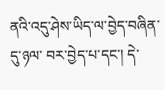ནའི་འདུ་ཤེས་ཡིད་ལ་བྱེད་བཞིན་དུ་ཉལ་ བར་བྱེད་པ་དང་། དེ་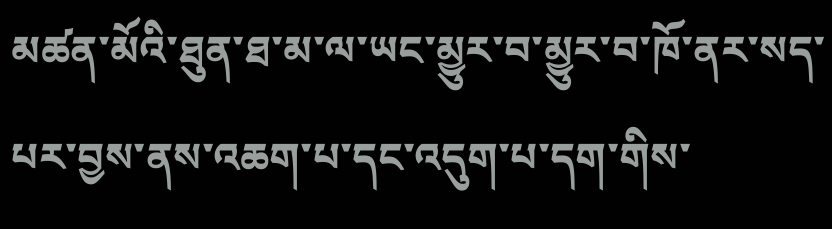མཚན་མོའི་ཐུན་ཐ་མ་ལ་ཡང་མྱུར་བ་མྱུར་བ་ཁོ་ནར་སད་པར་བྱས་ནས་འཆག་པ་དང་འདུག་པ་དག་གིས་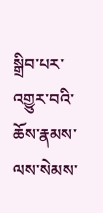སྒྲིབ་པར་འགྱུར་བའི་ཆོས་རྣམས་ལས་སེམས་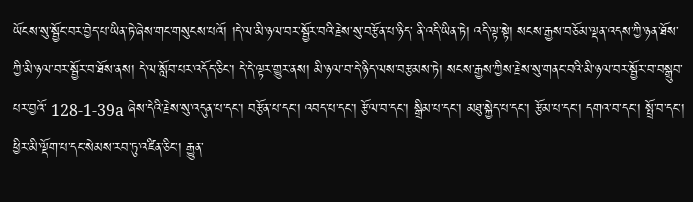ཡོངས་སུ་སྦྱོང་བར་བྱེད་པ་ཡིན་ཏེ་ཞེས་གང་གསུངས་པའོ། །དེ་ལ་མི་ཉལ་བར་སྦྱོར་བའི་རྗེས་སུ་བརྩོན་པ་ཉིད་ ནི་འདི་ཡིན་ཏེ། འདི་ལྟ་སྟེ། སངས་རྒྱས་བཅོམ་ལྡན་འདས་ཀྱི་ཉན་ཐོས་ཀྱི་མི་ཉལ་བར་སྦྱོར་བ་ཐོས་ནས། དེ་ལ་སློབ་པར་འདོད་ཅིང་། དེ་དེ་ལྟར་གྱུར་ནས། མི་ཉལ་བ་དེ་ཉིད་ལས་བརྩམས་ཏེ། སངས་རྒྱས་ཀྱིས་རྗེས་སུ་གནང་བའི་མི་ཉལ་བར་སྦྱོར་བ་བསྒྲུབ་པར་བྱའོ་ 128-1-39a ཞེས་དེའི་རྗེས་སུ་འདུན་པ་དང་། བརྩོན་པ་དང་། འབད་པ་དང་། རྩོལ་བ་དང་། སྒྲིམ་པ་དང་། མཐུ་སྐྱེད་པ་དང་། རྩོམ་པ་དང་། དགའ་བ་དང་། སྤྲོ་བ་དང་། ཕྱིར་མི་ལྡོག་པ་དང་སེམས་རབ་ཏུ་འཛིན་ཅིང་། རྒྱུན་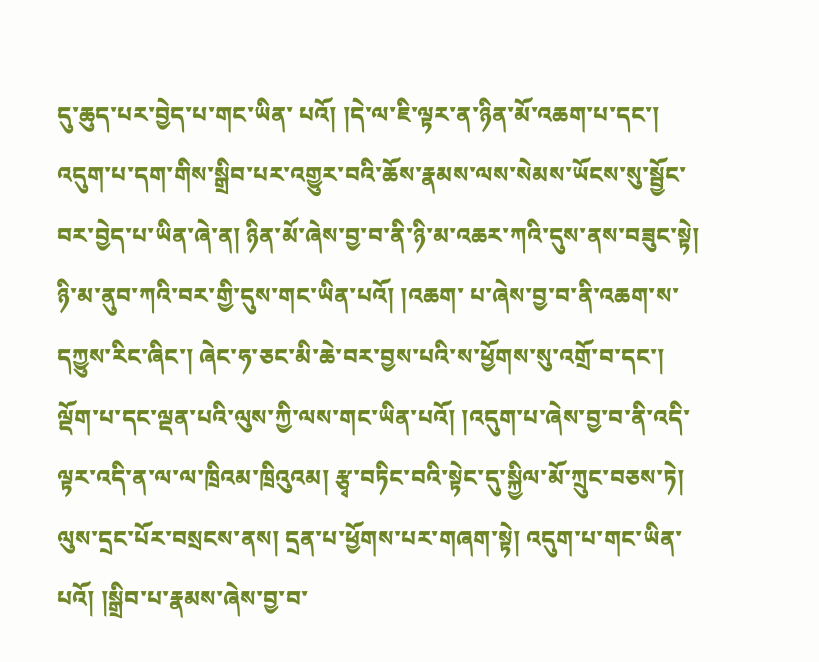དུ་ཆུད་པར་བྱེད་པ་གང་ཡིན་ པའོ། །དེ་ལ་ཇི་ལྟར་ན་ཉིན་མོ་འཆག་པ་དང་། འདུག་པ་དག་གིས་སྒྲིབ་པར་འགྱུར་བའི་ཆོས་རྣམས་ལས་སེམས་ཡོངས་སུ་སྦྱོང་བར་བྱེད་པ་ཡིན་ཞེ་ན། ཉིན་མོ་ཞེས་བྱ་བ་ནི་ཉི་མ་འཆར་ཀའི་དུས་ནས་བཟུང་སྟེ། ཉི་མ་ནུབ་ཀའི་བར་གྱི་དུས་གང་ཡིན་པའོ། །འཆག་ པ་ཞེས་བྱ་བ་ནི་འཆག་ས་དཀྱུས་རིང་ཞིང་། ཞེང་ཧ་ཅང་མི་ཆེ་བར་བྱས་པའི་ས་ཕྱོགས་སུ་འགྲོ་བ་དང་། ལྡོག་པ་དང་ལྡན་པའི་ལུས་ཀྱི་ལས་གང་ཡིན་པའོ། །འདུག་པ་ཞེས་བྱ་བ་ནི་འདི་ལྟར་འདི་ན་ལ་ལ་ཁྲིའམ་ཁྲིའུའམ། རྩྭ་བཏིང་བའི་སྟེང་དུ་སྐྱིལ་མོ་ཀྲུང་བཅས་ཏེ། ལུས་དྲང་པོར་བསྲངས་ནས། དྲན་པ་ཕྱོགས་པར་གཞག་སྟེ། འདུག་པ་གང་ཡིན་པའོ། །སྒྲིབ་པ་རྣམས་ཞེས་བྱ་བ་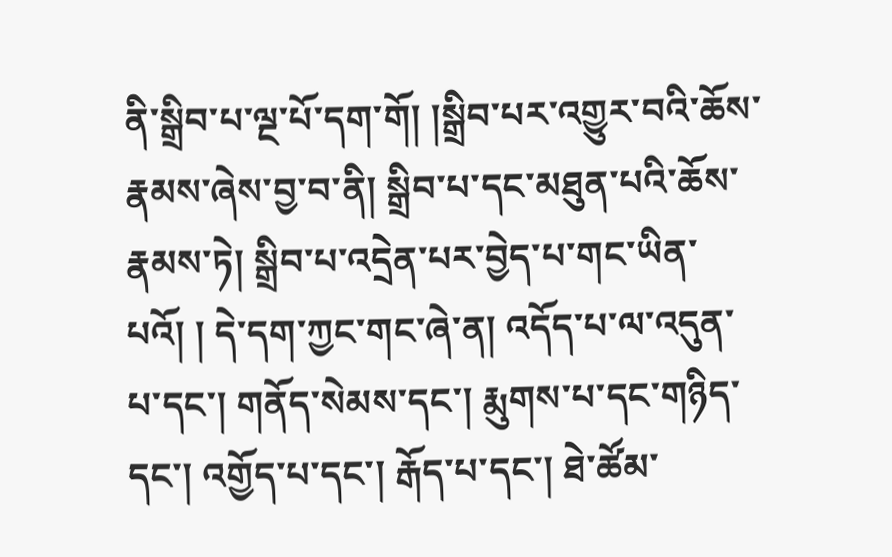ནི་སྒྲིབ་པ་ལྔ་པོ་དག་གོ། །སྒྲིབ་པར་འགྱུར་བའི་ཆོས་རྣམས་ཞེས་བྱ་བ་ནི། སྒྲིབ་པ་དང་མཐུན་པའི་ཆོས་རྣམས་ཏེ། སྒྲིབ་པ་འདྲེན་པར་བྱེད་པ་གང་ཡིན་པའོ། ། དེ་དག་ཀྱང་གང་ཞེ་ན། འདོད་པ་ལ་འདུན་པ་དང་། གནོད་སེམས་དང་། རྨུགས་པ་དང་གཉིད་དང་། འགྱོད་པ་དང་། རྒོད་པ་དང་། ཐེ་ཚོམ་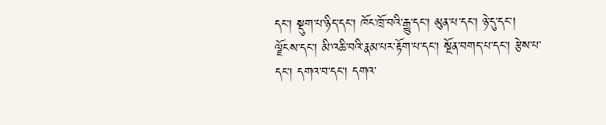དང་། སྡུག་པ་ཉིད་དང་། ཁོང་ཁྲོ་བའི་རྒྱུ་དང་། མུན་པ་དང་། ཉེ་དུ་དང་། ལྗོངས་དང་། མི་འཆི་བའི་རྣམ་པར་རྟོག་པ་དང་། སྔོན་བགད་པ་དང་། རྩེས་པ་དང་། དགའ་བ་དང་། དགའ་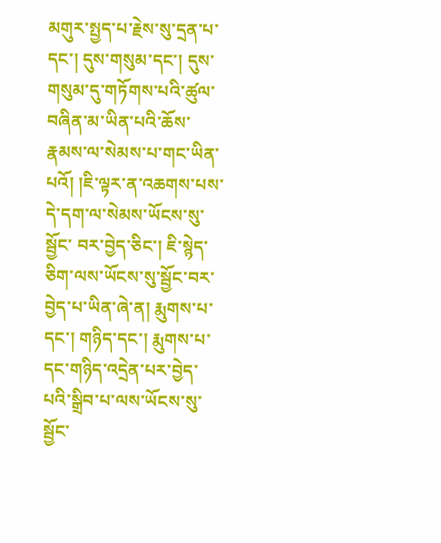མགུར་སྤྱད་པ་རྗེས་སུ་དྲན་པ་དང་། དུས་གསུམ་དང་། དུས་གསུམ་དུ་གཏོགས་པའི་ཚུལ་བཞིན་མ་ཡིན་པའི་ཆོས་རྣམས་ལ་སེམས་པ་གང་ཡིན་པའོ། །ཇི་ལྟར་ན་འཆགས་པས་དེ་དག་ལ་སེམས་ཡོངས་སུ་སྦྱོང་ བར་བྱེད་ཅིང་། ཇི་སྙེད་ཅིག་ལས་ཡོངས་སུ་སྦྱོང་བར་བྱེད་པ་ཡིན་ཞེ་ན། རྨུགས་པ་དང་། གཉིད་དང་། རྨུགས་པ་དང་གཉིད་འདྲེན་པར་བྱེད་པའི་སྒྲིབ་པ་ལས་ཡོངས་སུ་སྦྱོང་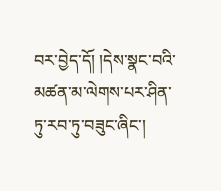བར་བྱེད་དོ། །དེས་སྣང་བའི་མཚན་མ་ལེགས་པར་ཤིན་ཏུ་རབ་ཏུ་བཟུང་ཞིང་།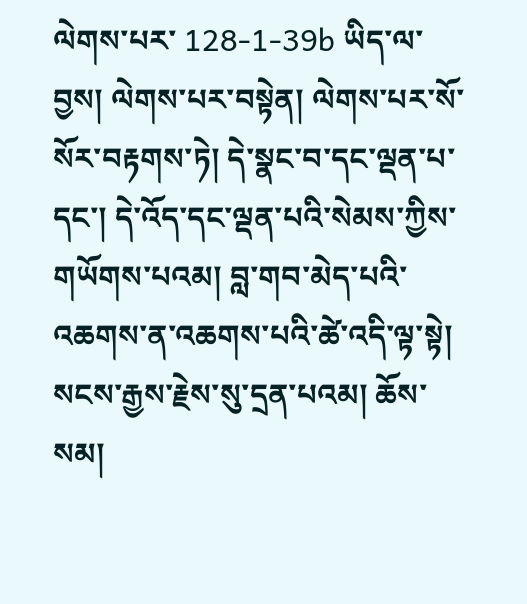ལེགས་པར་ 128-1-39b ཡིད་ལ་བྱས། ལེགས་པར་བསྟེན། ལེགས་པར་སོ་སོར་བརྟགས་ཏེ། དེ་སྣང་བ་དང་ལྡན་པ་དང་། དེ་འོད་དང་ལྡན་པའི་སེམས་ཀྱིས་གཡོགས་པའམ། བླ་གབ་མེད་པའི་འཆགས་ན་འཆགས་པའི་ཚེ་འདི་ལྟ་སྟེ། སངས་རྒྱས་རྗེས་སུ་དྲན་པའམ། ཆོས་སམ།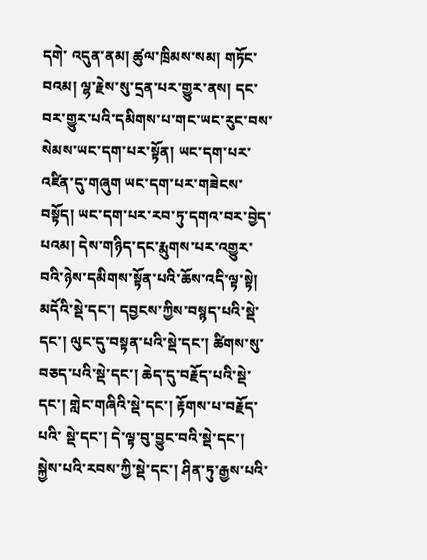དགེ་ འདུན་ནམ། ཚུལ་ཁྲིམས་སམ། གཏོང་བའམ། ལྷ་རྗེས་སུ་དྲན་པར་གྱུར་ནས། དང་བར་གྱུར་པའི་དམིགས་པ་གང་ཡང་རུང་བས་སེམས་ཡང་དག་པར་སྟོན། ཡང་དག་པར་འཛིན་དུ་གཞུག ཡང་དག་པར་གཟེངས་བསྟོད། ཡང་དག་པར་རབ་ཏུ་དགའ་བར་བྱེད་པའམ། དེས་གཉིད་དང་རྨུགས་པར་འགྱུར་བའི་ཉེས་དམིགས་སྟོན་པའི་ཆོས་འདི་ལྟ་སྟེ། མདོའི་སྡེ་དང་། དབྱངས་ཀྱིས་བསྙད་པའི་སྡེ་དང་། ལུང་དུ་བསྟན་པའི་སྡེ་དང་། ཚིགས་སུ་བཅད་པའི་སྡེ་དང་། ཆེད་དུ་བརྗོད་པའི་སྡེ་དང་། གླེང་གཞིའི་སྡེ་དང་། རྟོགས་པ་བརྗོད་པའི་ སྡེ་དང་། དེ་ལྟ་བུ་བྱུང་བའི་སྡེ་དང་། སྐྱེས་པའི་རབས་ཀྱི་སྡེ་དང་། ཤིན་ཏུ་རྒྱས་པའི་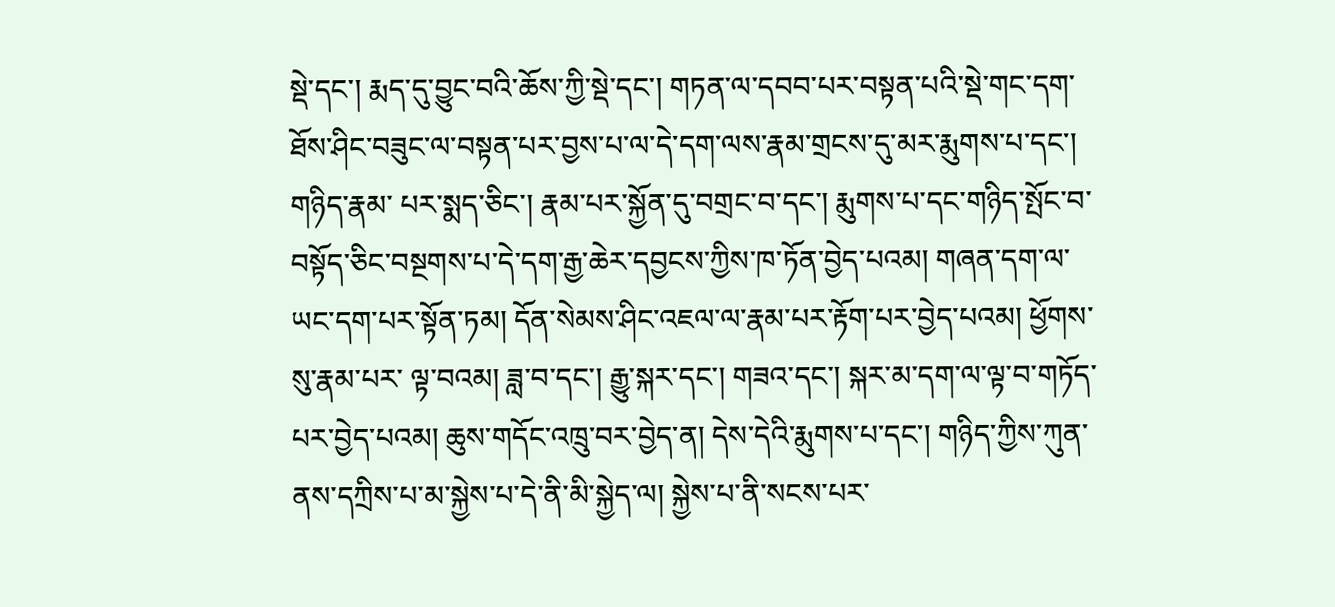སྡེ་དང་། རྨད་དུ་བྱུང་བའི་ཆོས་ཀྱི་སྡེ་དང་། གཏན་ལ་དབབ་པར་བསྟན་པའི་སྡེ་གང་དག་ཐོས་ཤིང་བཟུང་ལ་བསྟན་པར་བྱས་པ་ལ་དེ་དག་ལས་རྣམ་གྲངས་དུ་མར་རྨུགས་པ་དང་། གཉིད་རྣམ་ པར་སྨད་ཅིང་། རྣམ་པར་སྐྱོན་དུ་བགྲང་བ་དང་། རྨུགས་པ་དང་གཉིད་སྤོང་བ་བསྟོད་ཅིང་བསྔགས་པ་དེ་དག་རྒྱ་ཆེར་དབྱངས་ཀྱིས་ཁ་ཏོན་བྱེད་པའམ། གཞན་དག་ལ་ཡང་དག་པར་སྟོན་ཏམ། དོན་སེམས་ཤིང་འཇལ་ལ་རྣམ་པར་རྟོག་པར་བྱེད་པའམ། ཕྱོགས་སུ་རྣམ་པར་ ལྟ་བའམ། ཟླ་བ་དང་། རྒྱུ་སྐར་དང་། གཟའ་དང་། སྐར་མ་དག་ལ་ལྟ་བ་གཏོད་པར་བྱེད་པའམ། ཆུས་གདོང་འཁྲུ་བར་བྱེད་ན། དེས་དེའི་རྨུགས་པ་དང་། གཉིད་ཀྱིས་ཀུན་ནས་དཀྲིས་པ་མ་སྐྱེས་པ་དེ་ནི་མི་སྐྱེད་ལ། སྐྱེས་པ་ནི་སངས་པར་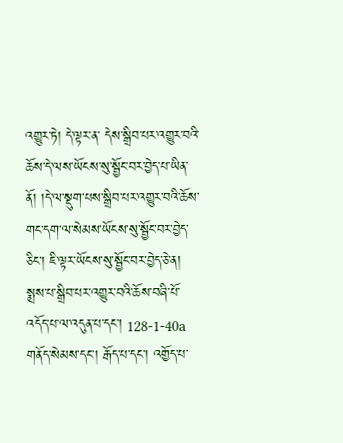འགྱུར་ཏེ། དེ་ལྟར་ན་ དེས་སྒྲིབ་པར་འགྱུར་བའི་ཆོས་དེ་ལས་ཡོངས་སུ་སྦྱོང་བར་བྱེད་པ་ཡིན་ནོ། །དེ་ལ་སྡུག་པས་སྒྲིབ་པར་འགྱུར་བའི་ཆོས་གང་དག་ལ་སེམས་ཡོངས་སུ་སྦྱོང་བར་བྱེད་ཅིང་། ཇི་ལྟར་ཡོངས་སུ་སྦྱོང་བར་བྱེད་ཅེ་ན། སྨྲས་པ་སྒྲིབ་པར་འགྱུར་བའི་ཆོས་བཞི་པོ་འདོད་པ་ལ་འདུན་པ་དང་། 128-1-40a གནོད་སེམས་དང་། རྒོད་པ་དང་། འགྱོད་པ་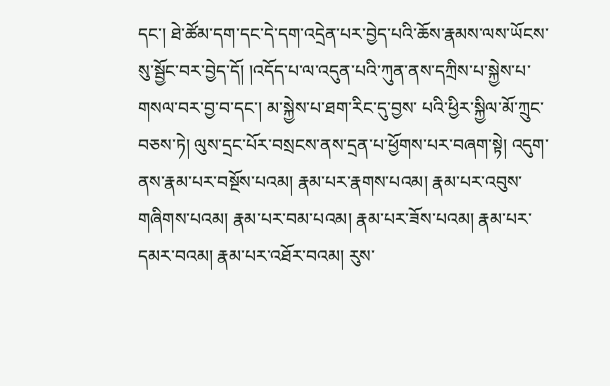དང་། ཐེ་ཚོམ་དག་དང་དེ་དག་འདྲེན་པར་བྱེད་པའི་ཆོས་རྣམས་ལས་ཡོངས་སུ་སྦྱོང་བར་བྱེད་དོ། །འདོད་པ་ལ་འདུན་པའི་ཀུན་ནས་དཀྲིས་པ་སྐྱེས་པ་གསལ་བར་བྱ་བ་དང་། མ་སྐྱེས་པ་ཐག་རིང་དུ་བྱས་ པའི་ཕྱིར་སྐྱིལ་མོ་ཀྲུང་བཅས་ཏེ། ལུས་དྲང་པོར་བསྲངས་ནས་དྲན་པ་ཕྱོགས་པར་བཞག་སྟེ། འདུག་ནས་རྣམ་པར་བསྔོས་པའམ། རྣམ་པར་རྣགས་པའམ། རྣམ་པར་འབུས་གཞིགས་པའམ། རྣམ་པར་བམ་པའམ། རྣམ་པར་ཟོས་པའམ། རྣམ་པར་དམར་བའམ། རྣམ་པར་འཐོར་བའམ། རུས་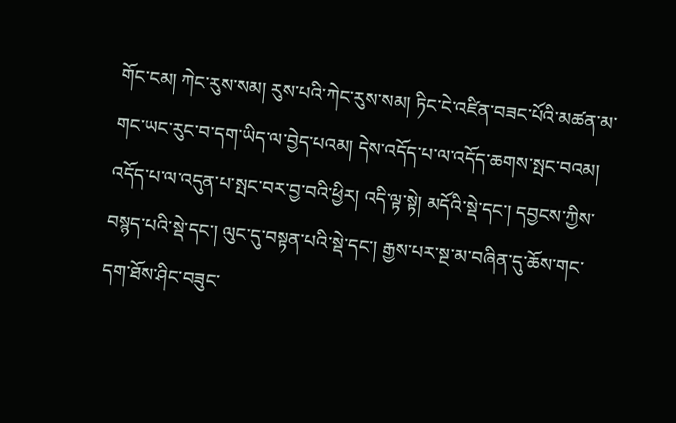གོང་ངམ། ཀེང་རུས་སམ། རུས་པའི་ཀེང་རུས་སམ། ཏིང་ངེ་འཛིན་བཟང་པོའི་མཚན་མ་གང་ཡང་རུང་བ་དག་ཡིད་ལ་བྱེད་པའམ། དེས་འདོད་པ་ལ་འདོད་ཆགས་སྤང་བའམ། འདོད་པ་ལ་འདུན་པ་སྤང་བར་བྱ་བའི་ཕྱིར། འདི་ལྟ་སྟེ། མདོའི་སྡེ་དང་། དབྱངས་ཀྱིས་བསྙད་པའི་སྡེ་དང་། ལུང་དུ་བསྟན་པའི་སྡེ་དང་། རྒྱས་པར་སྔ་མ་བཞིན་དུ་ཆོས་གང་དག་ཐོས་ཤིང་བཟུང་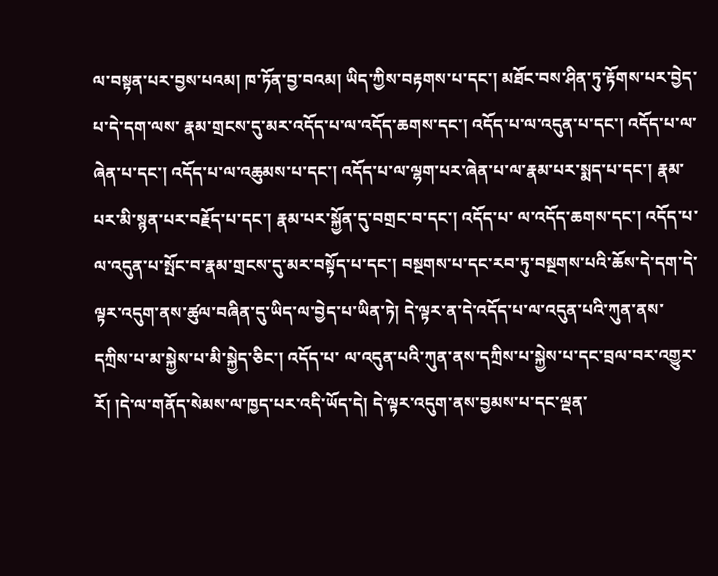ལ་བསྟན་པར་བྱས་པའམ། ཁ་ཏོན་བྱ་བའམ། ཡིད་ཀྱིས་བརྟགས་པ་དང་། མཐོང་བས་ཤིན་ཏུ་རྟོགས་པར་བྱེད་པ་དེ་དག་ལས་ རྣམ་གྲངས་དུ་མར་འདོད་པ་ལ་འདོད་ཆགས་དང་། འདོད་པ་ལ་འདུན་པ་དང་། འདོད་པ་ལ་ཞེན་པ་དང་། འདོད་པ་ལ་འཆུམས་པ་དང་། འདོད་པ་ལ་ལྷག་པར་ཞེན་པ་ལ་རྣམ་པར་སྨད་པ་དང་། རྣམ་པར་མི་སྙན་པར་བརྗོད་པ་དང་། རྣམ་པར་སྐྱོན་དུ་བགྲང་བ་དང་། འདོད་པ་ ལ་འདོད་ཆགས་དང་། འདོད་པ་ལ་འདུན་པ་སྤོང་བ་རྣམ་གྲངས་དུ་མར་བསྟོད་པ་དང་། བསྔགས་པ་དང་རབ་ཏུ་བསྔགས་པའི་ཆོས་དེ་དག་དེ་ལྟར་འདུག་ནས་ཚུལ་བཞིན་དུ་ཡིད་ལ་བྱེད་པ་ཡིན་ཏེ། དེ་ལྟར་ན་དེ་འདོད་པ་ལ་འདུན་པའི་ཀུན་ནས་དཀྲིས་པ་མ་སྐྱེས་པ་མི་སྐྱེད་ཅིང་། འདོད་པ་ ལ་འདུན་པའི་ཀུན་ནས་དཀྲིས་པ་སྐྱེས་པ་དང་བྲལ་བར་འགྱུར་རོ། །དེ་ལ་གནོད་སེམས་ལ་ཁྱད་པར་འདི་ཡོད་དེ། དེ་ལྟར་འདུག་ནས་བྱམས་པ་དང་ལྡན་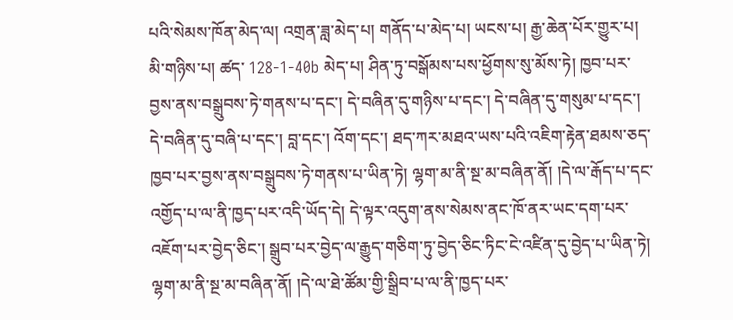པའི་སེམས་ཁོན་མེད་ལ། འགྲན་ཟླ་མེད་པ། གནོད་པ་མེད་པ། ཡངས་པ། རྒྱ་ཆེན་པོར་གྱུར་པ། མི་གཉིས་པ། ཚད་ 128-1-40b མེད་པ། ཤིན་ཏུ་བསྒོམས་པས་ཕྱོགས་སུ་མོས་ཏེ། ཁྱབ་པར་བྱས་ནས་བསྒྲུབས་ཏེ་གནས་པ་དང་། དེ་བཞིན་དུ་གཉིས་པ་དང་། དེ་བཞིན་དུ་གསུམ་པ་དང་། དེ་བཞིན་དུ་བཞི་པ་དང་། བླ་དང་། འོག་དང་། ཐད་ཀར་མཐའ་ཡས་པའི་འཇིག་རྟེན་ཐམས་ཅད་ ཁྱབ་པར་བྱས་ནས་བསྒྲུབས་ཏེ་གནས་པ་ཡིན་ཏེ། ལྷག་མ་ནི་སྔ་མ་བཞིན་ནོ། །དེ་ལ་རྒོད་པ་དང་འགྱོད་པ་ལ་ནི་ཁྱད་པར་འདི་ཡོད་དེ། དེ་ལྟར་འདུག་ནས་སེམས་ནང་ཁོ་ནར་ཡང་དག་པར་འཇོག་པར་བྱེད་ཅིང་། སྒྲུབ་པར་བྱེད་ལ་རྒྱུད་གཅིག་ཏུ་བྱེད་ཅིང་ཏིང་ངེ་འཛིན་དུ་བྱེད་པ་ཡིན་ཏེ། ལྷག་མ་ནི་སྔ་མ་བཞིན་ནོ། །དེ་ལ་ཐེ་ཚོམ་གྱི་སྒྲིབ་པ་ལ་ནི་ཁྱད་པར་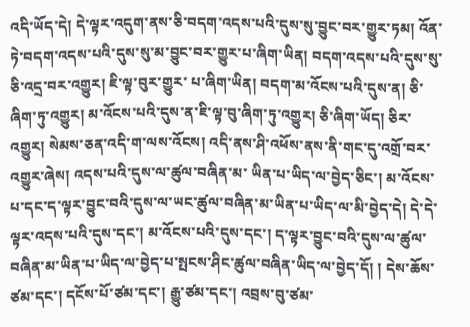འདི་ཡོད་དེ། དེ་ལྟར་འདུག་ནས་ཅི་བདག་འདས་པའི་དུས་སུ་བྱུང་བར་གྱུར་ཏམ། འོན་ཏེ་བདག་འདས་པའི་དུས་སུ་མ་བྱུང་བར་གྱུར་པ་ཞིག་ཡིན། བདག་འདས་པའི་དུས་སུ་ཅི་འདྲ་བར་འགྱུར། ཇི་ལྟ་བུར་གྱུར་ པ་ཞིག་ཡིན། བདག་མ་འོངས་པའི་དུས་ན། ཅི་ཞིག་ཏུ་འགྱུར། མ་འོངས་པའི་དུས་ན་ཇི་ལྟ་བུ་ཞིག་ཏུ་འགྱུར། ཅི་ཞིག་ཡོད། ཅིར་འགྱུར། སེམས་ཅན་འདི་ག་ལས་འོངས། འདི་ནས་ཤི་འཕོས་ནས་ནི་གང་དུ་འགྲོ་བར་འགྱུར་ཞེས། འདས་པའི་དུས་ལ་ཚུལ་བཞིན་མ་ ཡིན་པ་ཡིད་ལ་བྱེད་ཅིང་། མ་འོངས་པ་དང་ད་ལྟར་བྱུང་བའི་དུས་ལ་ཡང་ཚུལ་བཞིན་མ་ཡིན་པ་ཡིད་ལ་མི་བྱེད་དེ། དེ་དེ་ལྟར་འདས་པའི་དུས་དང་། མ་འོངས་པའི་དུས་དང་། ད་ལྟར་བྱུང་བའི་དུས་ལ་ཚུལ་བཞིན་མ་ཡིན་པ་ཡིད་ལ་བྱེད་པ་སྤངས་ཤིང་ཚུལ་བཞིན་ཡིད་ལ་བྱེད་དོ། ། དེས་ཆོས་ཙམ་དང་། དངོས་པོ་ཙམ་དང་། རྒྱུ་ཙམ་དང་། འབྲས་བུ་ཙམ་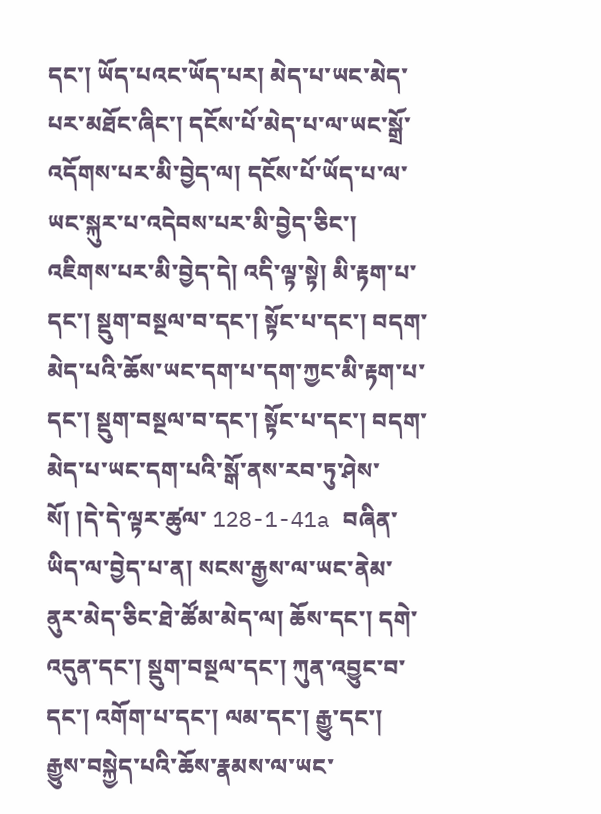དང་། ཡོད་པའང་ཡོད་པར། མེད་པ་ཡང་མེད་པར་མཐོང་ཞིང་། དངོས་པོ་མེད་པ་ལ་ཡང་སྒྲོ་འདོགས་པར་མི་བྱེད་ལ། དངོས་པོ་ཡོད་པ་ལ་ཡང་སྐུར་པ་འདེབས་པར་མི་བྱེད་ཅིང་། འཇིགས་པར་མི་བྱེད་དེ། འདི་ལྟ་སྟེ། མི་རྟག་པ་དང་། སྡུག་བསྔལ་བ་དང་། སྟོང་པ་དང་། བདག་མེད་པའི་ཆོས་ཡང་དག་པ་དག་ཀྱང་མི་རྟག་པ་དང་། སྡུག་བསྔལ་བ་དང་། སྟོང་པ་དང་། བདག་མེད་པ་ཡང་དག་པའི་སྒོ་ནས་རབ་ཏུ་ཤེས་སོ། །དེ་དེ་ལྟར་ཚུལ་ 128-1-41a བཞིན་ཡིད་ལ་བྱེད་པ་ན། སངས་རྒྱས་ལ་ཡང་ནེམ་ནུར་མེད་ཅིང་ཐེ་ཚོམ་མེད་ལ། ཆོས་དང་། དགེ་འདུན་དང་། སྡུག་བསྔལ་དང་། ཀུན་འབྱུང་བ་དང་། འགོག་པ་དང་། ལམ་དང་། རྒྱུ་དང་། རྒྱུས་བསྐྱེད་པའི་ཆོས་རྣམས་ལ་ཡང་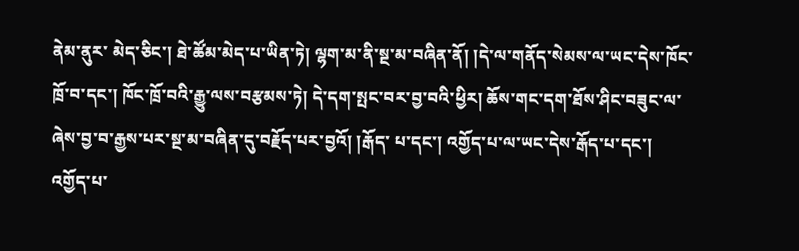ནེམ་ནུར་ མེད་ཅིང་། ཐེ་ཚོམ་མེད་པ་ཡིན་ཏེ། ལྷག་མ་ནི་སྔ་མ་བཞིན་ནོ། །དེ་ལ་གནོད་སེམས་ལ་ཡང་དེས་ཁོང་ཁྲོ་བ་དང་། ཁོང་ཁྲོ་བའི་རྒྱུ་ལས་བརྩམས་ཏེ། དེ་དག་སྤང་བར་བྱ་བའི་ཕྱིར། ཆོས་གང་དག་ཐོས་ཤིང་བཟུང་ལ་ཞེས་བྱ་བ་རྒྱས་པར་སྔ་མ་བཞིན་དུ་བརྗོད་པར་བྱའོ། །རྒོད་ པ་དང་། འགྱོད་པ་ལ་ཡང་དེས་རྒོད་པ་དང་། འགྱོད་པ་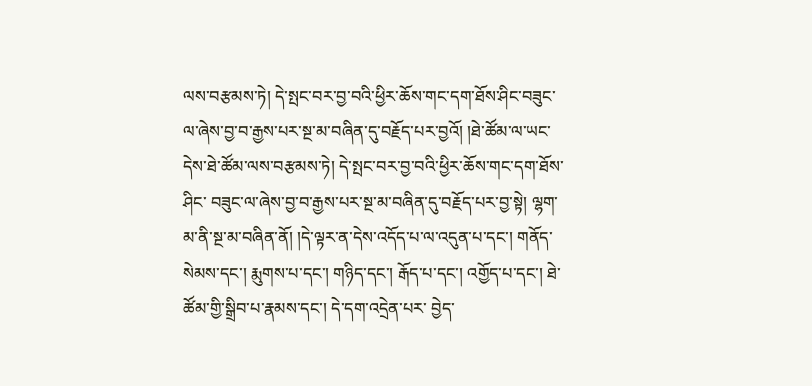ལས་བརྩམས་ཏེ། དེ་སྤང་བར་བྱ་བའི་ཕྱིར་ཆོས་གང་དག་ཐོས་ཤིང་བཟུང་ལ་ཞེས་བྱ་བ་རྒྱས་པར་སྔ་མ་བཞིན་དུ་བརྗོད་པར་བྱའོ། །ཐེ་ཚོམ་ལ་ཡང་དེས་ཐེ་ཚོམ་ལས་བརྩམས་ཏེ། དེ་སྤང་བར་བྱ་བའི་ཕྱིར་ཆོས་གང་དག་ཐོས་ཤིང་ བཟུང་ལ་ཞེས་བྱ་བ་རྒྱས་པར་སྔ་མ་བཞིན་དུ་བརྗོད་པར་བྱ་སྟེ། ལྷག་མ་ནི་སྔ་མ་བཞིན་ནོ། །དེ་ལྟར་ན་དེས་འདོད་པ་ལ་འདུན་པ་དང་། གནོད་སེམས་དང་། རྨུགས་པ་དང་། གཉིད་དང་། རྒོད་པ་དང་། འགྱོད་པ་དང་། ཐེ་ཚོམ་གྱི་སྒྲིབ་པ་རྣམས་དང་། དེ་དག་འདྲེན་པར་ བྱེད་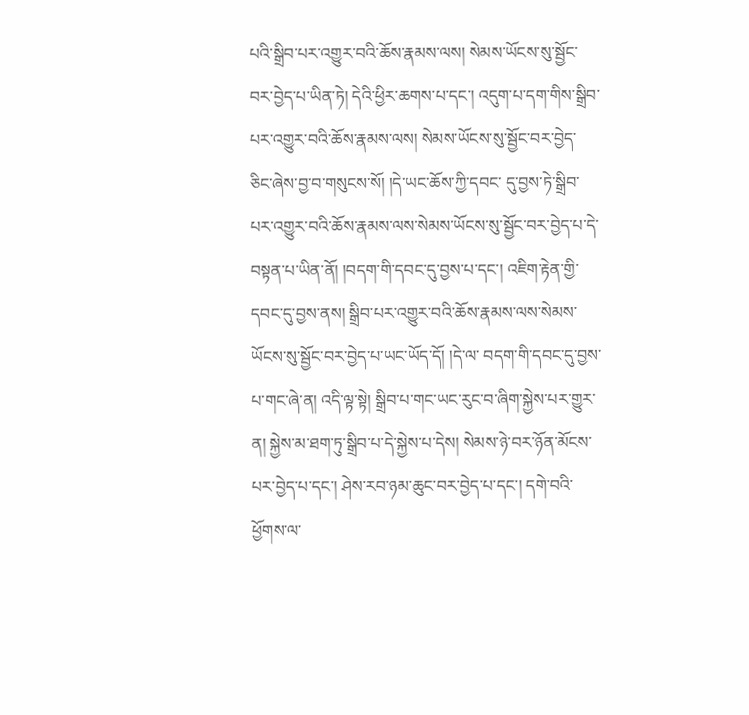པའི་སྒྲིབ་པར་འགྱུར་བའི་ཆོས་རྣམས་ལས། སེམས་ཡོངས་སུ་སྦྱོང་བར་བྱེད་པ་ཡིན་ཏེ། དེའི་ཕྱིར་ཆགས་པ་དང་། འདུག་པ་དག་གིས་སྒྲིབ་པར་འགྱུར་བའི་ཆོས་རྣམས་ལས། སེམས་ཡོངས་སུ་སྦྱོང་བར་བྱེད་ཅིང་ཞེས་བྱ་བ་གསུངས་སོ། །དེ་ཡང་ཆོས་ཀྱི་དབང་ དུ་བྱས་ཏེ་སྒྲིབ་པར་འགྱུར་བའི་ཆོས་རྣམས་ལས་སེམས་ཡོངས་སུ་སྦྱོང་བར་བྱེད་པ་དེ་བསྟན་པ་ཡིན་ནོ། །བདག་གི་དབང་དུ་བྱས་པ་དང་། འཇིག་རྟེན་གྱི་དབང་དུ་བྱས་ནས། སྒྲིབ་པར་འགྱུར་བའི་ཆོས་རྣམས་ལས་སེམས་ཡོངས་སུ་སྦྱོང་བར་བྱེད་པ་ཡང་ཡོད་དོ། །དེ་ལ་ བདག་གི་དབང་དུ་བྱས་པ་གང་ཞེ་ན། འདི་ལྟ་སྟེ། སྒྲིབ་པ་གང་ཡང་རུང་བ་ཞིག་སྐྱེས་པར་གྱུར་ན། སྐྱེས་མ་ཐག་ཏུ་སྒྲིབ་པ་དེ་སྐྱེས་པ་དེས། སེམས་ཉེ་བར་ཉོན་མོངས་པར་བྱེད་པ་དང་། ཤེས་རབ་ཉམ་ཆུང་བར་བྱེད་པ་དང་། དགེ་བའི་ཕྱོགས་ལ་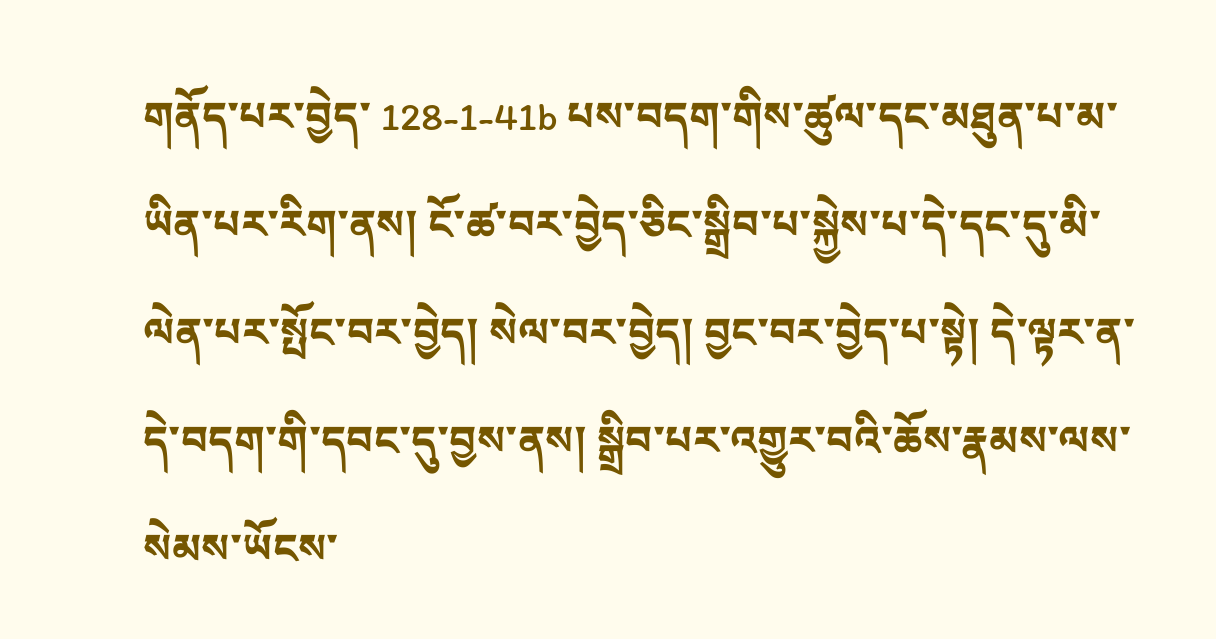གནོད་པར་བྱེད་ 128-1-41b པས་བདག་གིས་ཚུལ་དང་མཐུན་པ་མ་ཡིན་པར་རིག་ནས། ངོ་ཚ་བར་བྱེད་ཅིང་སྒྲིབ་པ་སྐྱེས་པ་དེ་དང་དུ་མི་ལེན་པར་སྤོང་བར་བྱེད། སེལ་བར་བྱེད། བྱང་བར་བྱེད་པ་སྟེ། དེ་ལྟར་ན་དེ་བདག་གི་དབང་དུ་བྱས་ནས། སྒྲིབ་པར་འགྱུར་བའི་ཆོས་རྣམས་ལས་སེམས་ཡོངས་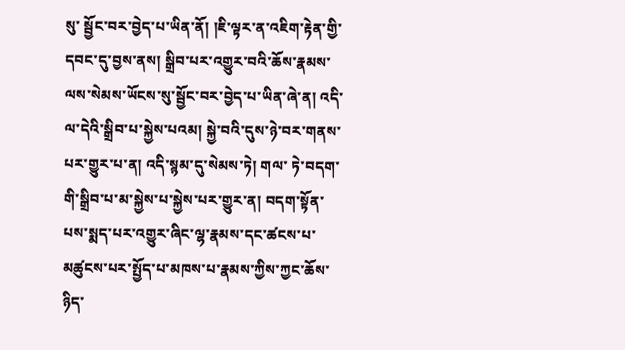སུ་ སྦྱོང་བར་བྱེད་པ་ཡིན་ནོ། །ཇི་ལྟར་ན་འཇིག་རྟེན་གྱི་དབང་དུ་བྱས་ནས། སྒྲིབ་པར་འགྱུར་བའི་ཆོས་རྣམས་ལས་སེམས་ཡོངས་སུ་སྦྱོང་བར་བྱེད་པ་ཡིན་ཞེ་ན། འདི་ལ་དེའི་སྒྲིབ་པ་སྐྱེས་པའམ། སྐྱེ་བའི་དུས་ཉེ་བར་གནས་པར་གྱུར་པ་ན། འདི་སྙམ་དུ་སེམས་ཏེ། གལ་ ཏེ་བདག་གི་སྒྲིབ་པ་མ་སྐྱེས་པ་སྐྱེས་པར་གྱུར་ན། བདག་སྟོན་པས་སྨད་པར་འགྱུར་ཞིང་ལྷ་རྣམས་དང་ཚངས་པ་མཚུངས་པར་སྤྱོད་པ་མཁས་པ་རྣམས་ཀྱིས་ཀྱང་ཆོས་ཉིད་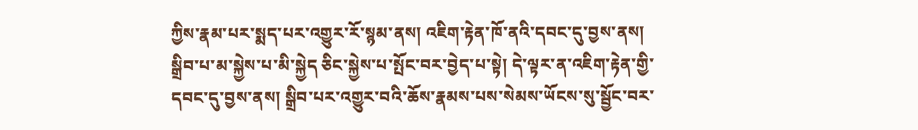ཀྱིས་རྣམ་པར་སྨད་པར་འགྱུར་རོ་སྙམ་ནས། འཇིག་རྟེན་ཁོ་ནའི་དབང་དུ་བྱས་ནས། སྒྲིབ་པ་མ་སྐྱེས་པ་མི་སྐྱེད ཅིང་སྐྱེས་པ་སྤོང་བར་བྱེད་པ་སྟེ། དེ་ལྟར་ན་འཇིག་རྟེན་གྱི་དབང་དུ་བྱས་ནས། སྒྲིབ་པར་འགྱུར་བའི་ཆོས་རྣམས་པས་སེམས་ཡོངས་སུ་སྦྱོང་བར་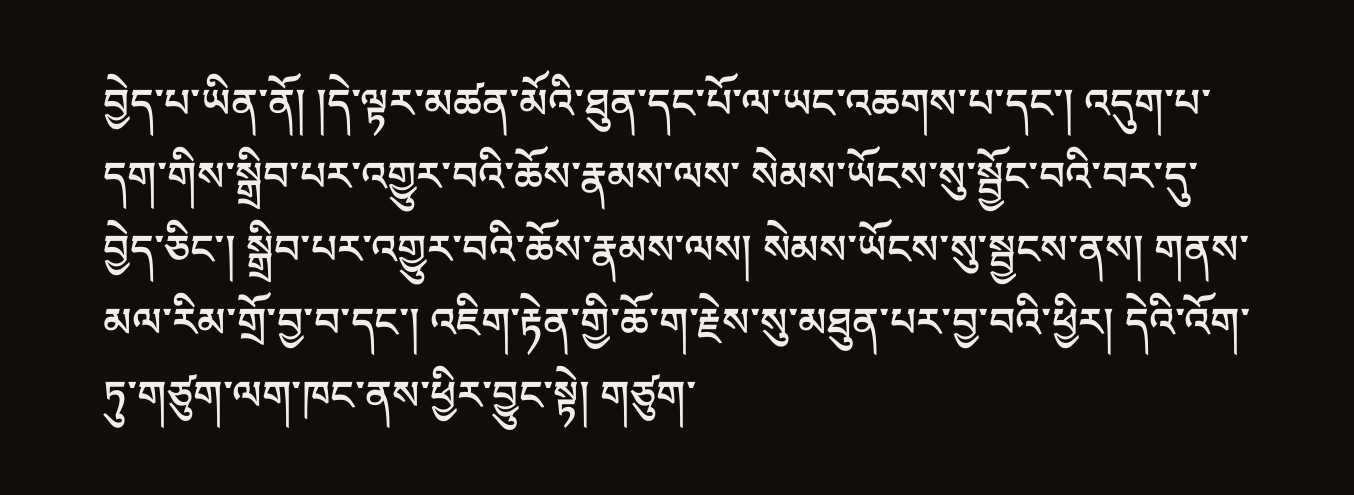བྱེད་པ་ཡིན་ནོ། །དེ་ལྟར་མཚན་མོའི་ཐུན་དང་པོ་ལ་ཡང་འཆགས་པ་དང་། འདུག་པ་དག་གིས་སྒྲིབ་པར་འགྱུར་བའི་ཆོས་རྣམས་ལས་ སེམས་ཡོངས་སུ་སྦྱོང་བའི་བར་དུ་བྱེད་ཅིང་། སྒྲིབ་པར་འགྱུར་བའི་ཆོས་རྣམས་ལས། སེམས་ཡོངས་སུ་སྦྱངས་ནས། གནས་མལ་རིམ་གྲོ་བྱ་བ་དང་། འཇིག་རྟེན་གྱི་ཆོ་ག་རྗེས་སུ་མཐུན་པར་བྱ་བའི་ཕྱིར། དེའི་འོག་ཏུ་གཙུག་ལག་ཁང་ནས་ཕྱིར་བྱུང་སྟེ། གཙུག་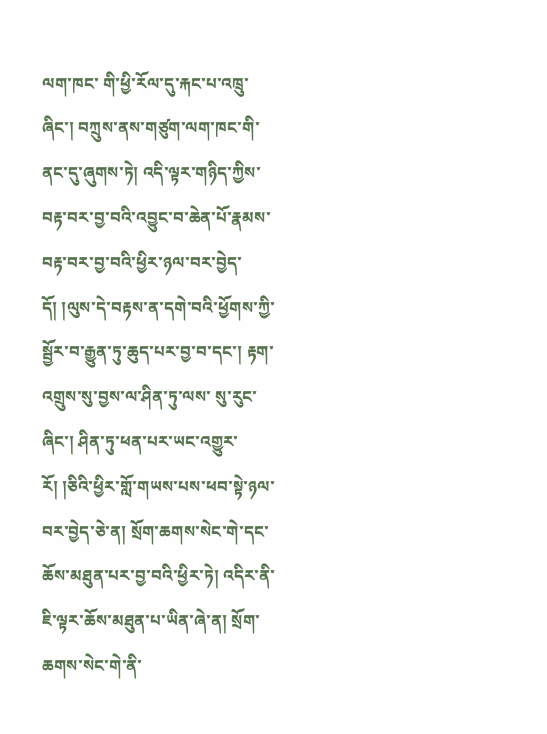ལག་ཁང་ གི་ཕྱི་རོལ་དུ་རྐང་པ་འཁྲུ་ཞིང་། བཀྲུས་ནས་གཙུག་ལག་ཁང་གི་ནང་དུ་ཞུགས་ཏེ། འདི་ལྟར་གཉིད་ཀྱིས་བརྟ་བར་བྱ་བའི་འབྱུང་བ་ཆེན་པོ་རྣམས་བརྟ་བར་བྱ་བའི་ཕྱིར་ཉལ་བར་བྱེད་དོ། །ལུས་དེ་བརྟས་ན་དགེ་བའི་ཕྱོགས་ཀྱི་སྦྱོར་བ་རྒྱུན་ཏུ་ཆུད་པར་བྱ་བ་དང་། རྟག་འགྲུས་སུ་བྱས་ལ་ཤིན་ཏུ་ལས་ སུ་རུང་ཞིང་། ཤིན་ཏུ་ཕན་པར་ཡང་འགྱུར་རོ། །ཅིའི་ཕྱིར་གློ་གཡས་པས་ཕབ་སྟེ་ཉལ་བར་བྱེད་ཅེ་ན། སྲོག་ཆགས་སེང་གེ་དང་ཆོས་མཐུན་པར་བྱ་བའི་ཕྱིར་ཏེ། འདིར་ནི་ཇི་ལྟར་ཆོས་མཐུན་པ་ཡིན་ཞེ་ན། སྲོག་ཆགས་སེང་གེ་ནི་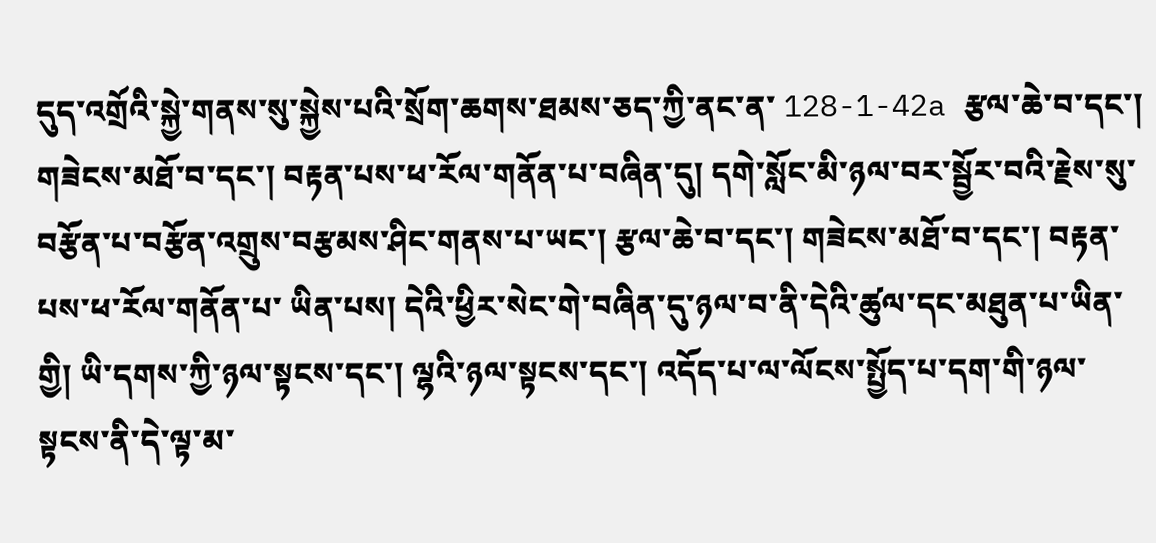དུད་འགྲོའི་སྐྱེ་གནས་སུ་སྐྱེས་པའི་སྲོག་ཆགས་ཐམས་ཅད་ཀྱི་ནང་ན་ 128-1-42a རྩལ་ཆེ་བ་དང་། གཟེངས་མཐོ་བ་དང་། བརྟན་པས་ཕ་རོལ་གནོན་པ་བཞིན་དུ། དགེ་སློང་མི་ཉལ་བར་སྦྱོར་བའི་རྗེས་སུ་བརྩོན་པ་བརྩོན་འགྲུས་བརྩམས་ཤིང་གནས་པ་ཡང་། རྩལ་ཆེ་བ་དང་། གཟེངས་མཐོ་བ་དང་། བརྟན་པས་ཕ་རོལ་གནོན་པ་ ཡིན་པས། དེའི་ཕྱིར་སེང་གེ་བཞིན་དུ་ཉལ་བ་ནི་དེའི་ཚུལ་དང་མཐུན་པ་ཡིན་གྱི། ཡི་དགས་ཀྱི་ཉལ་སྟངས་དང་། ལྷའི་ཉལ་སྟངས་དང་། འདོད་པ་ལ་ལོངས་སྤྱོད་པ་དག་གི་ཉལ་སྟངས་ནི་དེ་ལྟ་མ་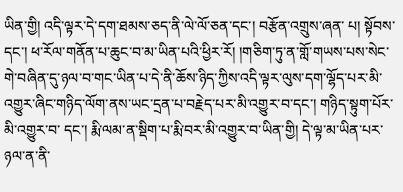ཡིན་གྱི། འདི་ལྟར་དེ་དག་ཐམས་ཅད་ནི་ལེ་ལོ་ཅན་དང་། བརྩོན་འགྲུས་ཞན་ པ། སྟོབས་དང་། ཕ་རོལ་གནོན་པ་ཆུང་བ་མ་ཡིན་པའི་ཕྱིར་རོ། །གཅིག་ཏུ་ན་གློ་གཡས་པས་སེང་གེ་བཞིན་དུ་ཉལ་བ་གང་ཡིན་པ་དེ་ནི་ཆོས་ཉིད་ཀྱིས་འདི་ལྟར་ལུས་དག་ལྷོད་པར་མི་འགྱུར་ཞིང་གཉིད་ལོག་ནས་ཡང་དྲན་པ་བརྗེད་པར་མི་འགྱུར་བ་དང་། གཉིད་སྟུག་པོར་མི་འགྱུར་བ་ དང་། རྨི་ལམ་ན་སྡིག་པ་རྨི་བར་མི་འགྱུར་བ་ཡིན་གྱི། དེ་ལྟ་མ་ཡིན་པར་ཉལ་ན་ནི་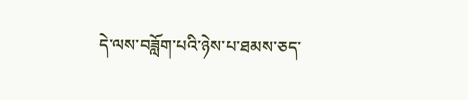དེ་ལས་བཟློག་པའི་ཉེས་པ་ཐམས་ཅད་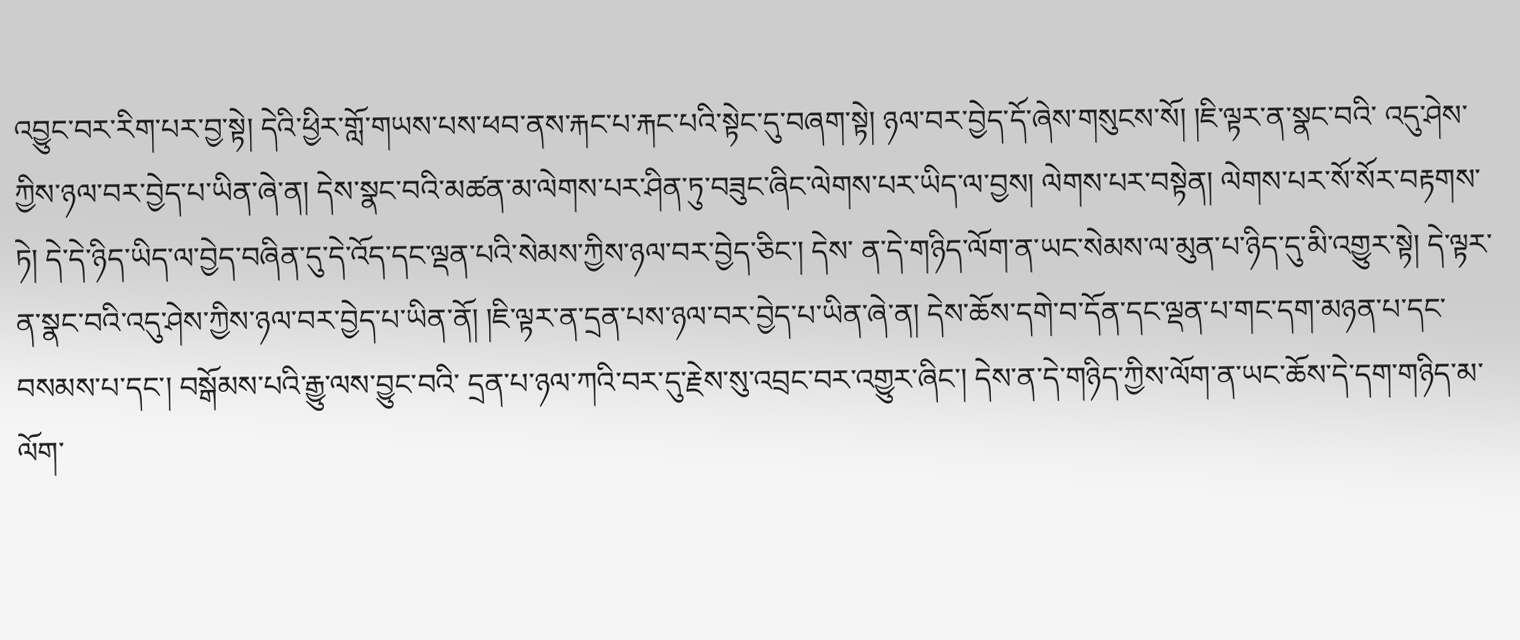འབྱུང་བར་རིག་པར་བྱ་སྟེ། དེའི་ཕྱིར་གློ་གཡས་པས་ཕབ་ནས་རྐང་པ་རྐང་པའི་སྟེང་དུ་བཞག་སྟེ། ཉལ་བར་བྱེད་དོ་ཞེས་གསུངས་སོ། །ཇི་ལྟར་ན་སྣང་བའི་ འདུ་ཤེས་ཀྱིས་ཉལ་བར་བྱེད་པ་ཡིན་ཞེ་ན། དེས་སྣང་བའི་མཚན་མ་ལེགས་པར་ཤིན་ཏུ་བཟུང་ཞིང་ལེགས་པར་ཡིད་ལ་བྱས། ལེགས་པར་བསྟེན། ལེགས་པར་སོ་སོར་བརྟགས་ཏེ། དེ་དེ་ཉིད་ཡིད་ལ་བྱེད་བཞིན་དུ་དེ་འོད་དང་ལྡན་པའི་སེམས་ཀྱིས་ཉལ་བར་བྱེད་ཅིང་། དེས་ ན་དེ་གཉིད་ལོག་ན་ཡང་སེམས་ལ་མུན་པ་ཉིད་དུ་མི་འགྱུར་སྟེ། དེ་ལྟར་ན་སྣང་བའི་འདུ་ཤེས་ཀྱིས་ཉལ་བར་བྱེད་པ་ཡིན་ནོ། །ཇི་ལྟར་ན་དྲན་པས་ཉལ་བར་བྱེད་པ་ཡིན་ཞེ་ན། དེས་ཆོས་དགེ་བ་དོན་དང་ལྡན་པ་གང་དག་མཉན་པ་དང་བསམས་པ་དང་། བསྒོམས་པའི་རྒྱུ་ལས་བྱུང་བའི་ དྲན་པ་ཉལ་ཀའི་བར་དུ་རྗེས་སུ་འབྲང་བར་འགྱུར་ཞིང་། དེས་ན་དེ་གཉིད་ཀྱིས་ལོག་ན་ཡང་ཆོས་དེ་དག་གཉིད་མ་ལོག་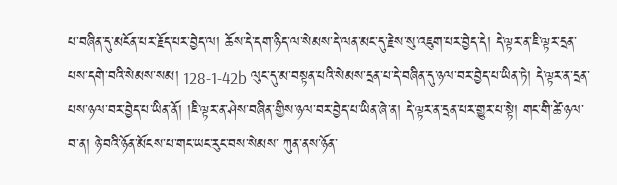པ་བཞིན་དུ་མངོན་པར་རྗོད་པར་བྱེད་ལ། ཆོས་དེ་དག་ཉིད་ལ་སེམས་དེ་ལན་མང་དུ་རྗེས་སུ་འཇུག་པར་བྱེད་དེ། དེ་ལྟར་ན་ཇི་ལྟར་དྲན་པས་དགེ་བའི་སེམས་སམ། 128-1-42b ལུང་དུ་མ་བསྟན་པའི་སེམས་དྲན་པ་དེ་བཞིན་དུ་ཉལ་བར་བྱེད་པ་ཡིན་ཏེ། དེ་ལྟར་ན་དྲན་པས་ཉལ་བར་བྱེད་པ་ཡིན་ནོ། །ཇི་ལྟར་ན་ཤེས་བཞིན་གྱིས་ཉལ་བར་བྱེད་པ་ཡིན་ཞེ་ན། དེ་ལྟར་ན་དྲན་པར་གྱུར་པ་སྟེ། གང་གི་ཚེ་ཉལ་བ་ན། ཉེ་བའི་ཉོན་མོངས་པ་གང་ཡང་རུང་བས་སེམས་ ཀུན་ནས་ཉོན་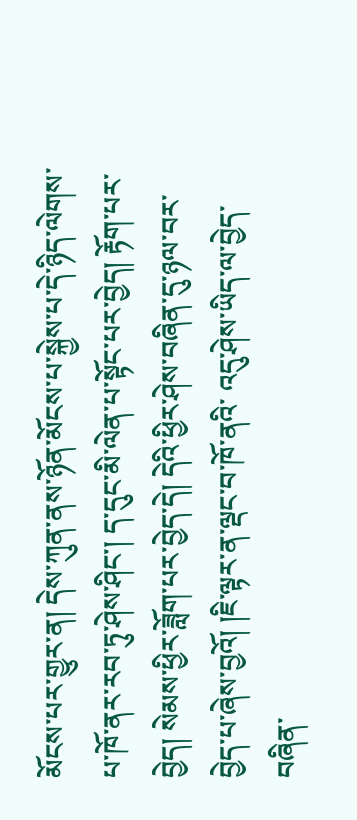མོངས་པར་གྱུར་ན། དེས་ཀུན་ནས་ཉོན་མོངས་པ་སྐྱེས་པ་དེ་ཉིད་ལེགས་པ་ཁོ་ནར་རབ་ཏུ་ཤེས་ཤིང་། ད་དུང་མི་ལེན་པ་སྟོང་པར་བྱེད། རྟོག་པར་བྱེད། སེམས་ཕྱིར་ཟློག་པར་བྱེད་དེ། དེའི་ཕྱིར་ཤེས་བཞིན་དུ་ཉལ་བར་བྱེད་པ་ཞེས་བྱའོ། །ཇི་ལྟར་ན་ལྡང་བ་ཁོ་ནའི་ འདུ་ཤེས་ཡིད་ལ་བྱེད་བཞིན་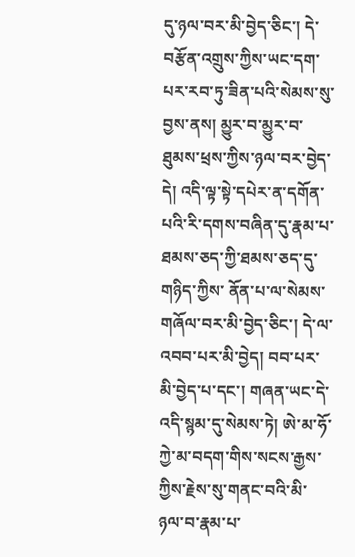དུ་ཉལ་བར་མི་བྱེད་ཅིང་། དེ་བརྩོན་འགྲུས་ཀྱིས་ཡང་དག་པར་རབ་ཏུ་ཟིན་པའི་སེམས་སུ་བྱས་ནས། མྱུར་བ་མྱུར་བ་ཐུམས་ཕྲས་ཀྱིས་ཉལ་བར་བྱེད་དེ། འདི་ལྟ་སྟེ་དཔེར་ན་དགོན་པའི་རི་དགས་བཞིན་དུ་རྣམ་པ་ཐམས་ཅད་ཀྱི་ཐམས་ཅད་དུ་གཉིད་ཀྱིས་ ནོན་པ་ལ་སེམས་གཞོལ་བར་མི་བྱེད་ཅིང་། དེ་ལ་འབབ་པར་མི་བྱེད། བབ་པར་མི་བྱེད་པ་དང་། གཞན་ཡང་དེ་འདི་སྙམ་དུ་སེམས་ཏེ། ཨེ་མ་ཧོ་ཀྱེ་མ་བདག་གིས་སངས་རྒྱས་ཀྱིས་རྗེས་སུ་གནང་བའི་མི་ཉལ་བ་རྣམ་པ་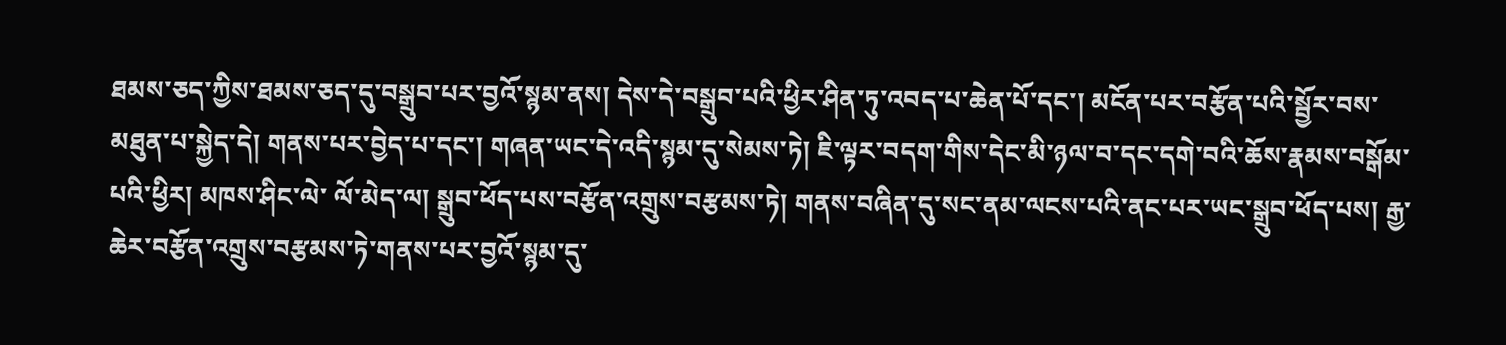ཐམས་ཅད་ཀྱིས་ཐམས་ཅད་དུ་བསྒྲུབ་པར་བྱའོ་སྙམ་ནས། དེས་དེ་བསྒྲུབ་པའི་ཕྱིར་ཤིན་ཏུ་འབད་པ་ཆེན་པོ་དང་། མངོན་པར་བརྩོན་པའི་སྦྱོར་བས་མཐུན་པ་སྐྱེད་དེ། གནས་པར་བྱེད་པ་དང་། གཞན་ཡང་དེ་འདི་སྙམ་དུ་སེམས་ཏེ། ཇི་ལྟར་བདག་གིས་དེང་མི་ཉལ་བ་དང་དགེ་བའི་ཆོས་རྣམས་བསྒོམ་པའི་ཕྱིར། མཁས་ཤིང་ལེ་ ལོ་མེད་ལ། སྒྲུབ་ཕོད་པས་བརྩོན་འགྲུས་བརྩམས་ཏེ། གནས་བཞིན་དུ་སང་ནམ་ལངས་པའི་ནང་པར་ཡང་སྒྲུབ་ཕོད་པས། རྒྱ་ཆེར་བརྩོན་འགྲུས་བརྩམས་ཏེ་གནས་པར་བྱའོ་སྙམ་དུ་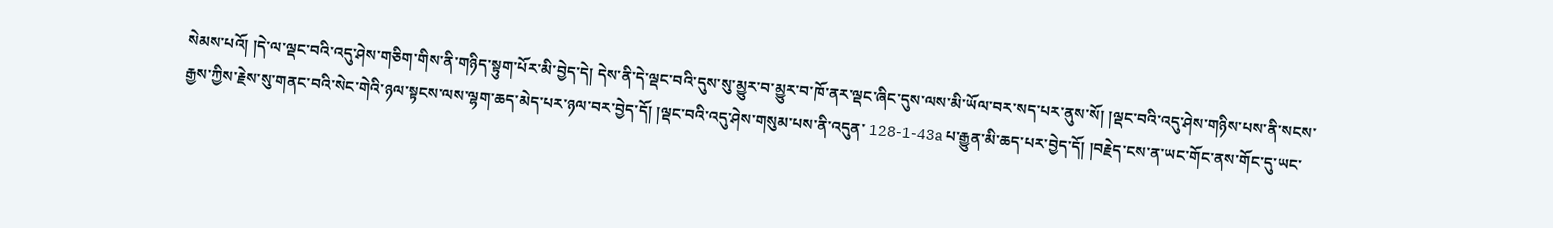སེམས་པའོ། །དེ་ལ་ལྡང་བའི་འདུ་ཤེས་གཅིག་གིས་ནི་གཉིད་སྟུག་པོར་མི་བྱེད་དེ། དེས་ནི་དེ་ལྡང་བའི་དུས་སུ་མྱུར་བ་མྱུར་བ་ཁོ་ནར་ལྡང་ཞིང་དུས་ལས་མི་ཡོལ་བར་སད་པར་ནུས་སོ། །ལྡང་བའི་འདུ་ཤེས་གཉིས་པས་ནི་སངས་རྒྱས་ཀྱིས་རྗེས་སུ་གནང་བའི་སེང་གེའི་ཉལ་སྟངས་ལས་ལྷག་ཆད་མེད་པར་ཉལ་བར་བྱེད་དོ། །ལྡང་བའི་འདུ་ཤེས་གསུམ་པས་ནི་འདུན་ 128-1-43a པ་རྒྱུན་མི་ཆད་པར་བྱེད་དོ། །བརྗེད་ངས་ན་ཡང་གོང་ནས་གོང་དུ་ཡང་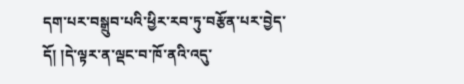དག་པར་བསྒྲུབ་པའི་ཕྱིར་རབ་ཏུ་བརྩོན་པར་བྱེད་དོ། །དེ་ལྟར་ན་ལྡང་བ་ཁོ་ནའི་འདུ་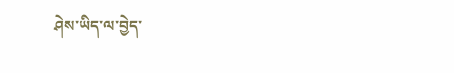ཤེས་ཡིད་ལ་བྱེད་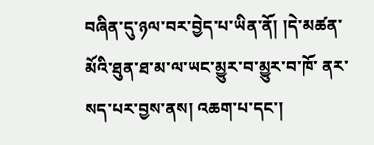བཞིན་དུ་ཉལ་བར་བྱེད་པ་ཡིན་ནོ། །དེ་མཚན་མོའི་ཐུན་ཐ་མ་ལ་ཡང་མྱུར་བ་མྱུར་བ་ཁོ་ ནར་སད་པར་བྱས་ནས། འཆག་པ་དང་།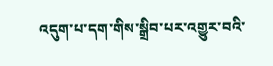འདུག་པ་དག་གིས་སྒྲིབ་པར་འགྱུར་བའི་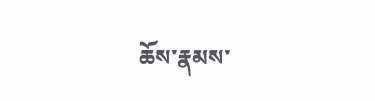ཆོས་རྣམས་